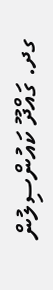ގދ. ގައްދޫ ކައުންސިލުން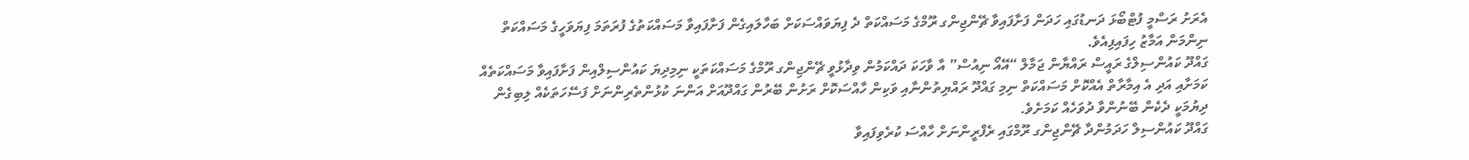އެރަށު ރަސްމީ ފުޓްބޯޅަ ދަނޑުގައި ހަދަން ފަށާފައިވާ ޗޭންޖިންގ ރޫމްގެ މަސައްކަތް ދެ ފިޔަވައްސަކަށް ބަހާލައިގެން ފަށާފައިވާ މަސައްކަތުގެ ފުރަތަމަ ފިޔަވަހީގެ މަސައްކަތް ނިންމަން އަމާޒު ހިފައިފިއެވެ.
ގައްދޫ ކައުންސިލްގެ ރައީސް ރައްޔާން ޖަމާލް “އޭއޯ ނިއުސް” އާ ވާހަކަ ދައްކަމުން ވިދާޅުވީ ޗޭންޖިންގ ރޫމްގެ މަސައްކަތަކީ ނިމިދިޔަ ކައުންސިލްއިން ފަށާފައިވާ މަސައްކަތެއް ކަމަށާއި އަދި އެ އިމާރާތް އެއްކޮށް މަސައްކަތް ނިމި ގައްދޫ ރައްޔިތުންނާއި ވަކިން ހާއްސަކޮށް ރަށުން ބޭރުން ގައްދޫއަށް އަންނަ ކުޅުންތެރިންނަށް ފަސޭހަތަކެއް ލިބިގެން ދިޔުމަކީ ދެކެން ބޭނުންވާ ދުވަހެއް ކަމަށެވެ.
ގައްދޫ ކައުންސިލް ހަދަމުންދާ ޗޭންޖިންގ ރޫމްގައި ރެފްރީންނަށް ހާއްސަ ކުރެވިފައިވާ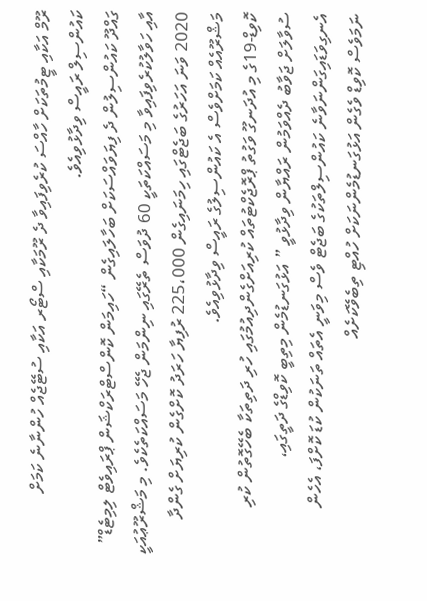ރޫމް އަކާއި ޓީމުތަކަށް ހާއްސަ ކުރެވިފައިވާ ދެ ރޫމަކާއި ސްޓޯރ އަކާއި ސުޓޭޖެއް ހުންނާނެ ކަމަށް ކައުންސިލް ރައީސް ވިދާޅުވިއެވެ.
ގައްދޫ ކައުންސިލުން ދެ ފިޔަވައްސަކަށް ބަހާލައިގެން “ހައިމަން ކޮންސްޓްރަކްޝަން ޕްރައިވެޓް ލިމިޓެޑް” އާއި ހަވާލުކުރެވިފައިވާ މި މަސައްކަތަކީ 60 ދުވަސް ތެރޭގައި ނިންމަން ޖެހޭ މަސައްކަތެކެވެ. މި މަޝްރޫޢުއަކީ 2020 ވަނަ އަހަރުގެ ބަޖެޓްގައި ހިމަނައިގެން 225،000 ރުފިޔާ ހަރަދު ކޮށްގެން ކުރިޔަށް ގެންދާ މަޝްރޫއެއް ކަމަށްވެސް އެ ކައުންސިލުގެ ރައީސް ވިދާޅުވިއެވެ.
ކޮވިޑް-19ގެ މި އުދަނގޫ ވަގުތު ޕްރޮޖެކްޓުތައް ކުރިއަށްގެންދިއުމުގައި ހުރި ދަތިތަކާ ބެހޭގޮތުން ކުރި ސުވާލަށް ޖަވާބު ދެއްވަމުން ރައްޔާން ވިދާޅުވީ ” އަޅުގަނޑުމެން މިތިބީ ކޮވިޑްގެ ދަތީގައި، އެނގިވަޑައިގަންނަވާނެ ކައުންސިލްތަކުގެ ބަޖެޓް ވެސް މިވަނީ އެތައް ތަނަކުން ކުޑަ ކޮށްފަ، އެހެން ނަމަވެސް ކޮވިޑް ވެގެން އަޅުގަނޑުމެންނަކަށް ހުއްޓި ތިބެވޭކަށެއް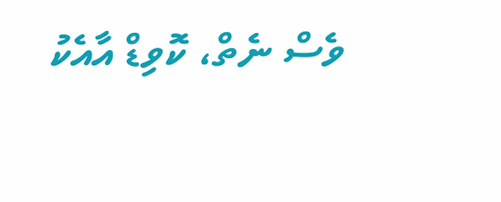ވެސް ނެތް، ކޮވިޑް އާއެކު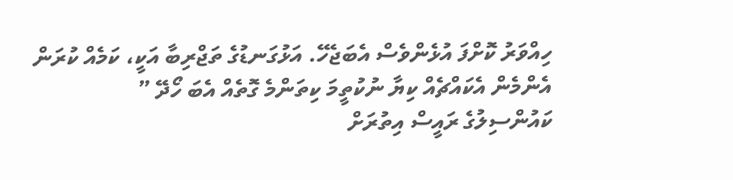ހިއްވަރު ކޮށްފަ އުޅެންވެސް އެބަޖެހޭ. އަޅުގަނޑުގެ ތަޖްރިބާ އަކީ، ކަމެއް ކުރަން އެންމެން އެކައްޗެއް ކިޔާ ނުކުތީމަ ކިތަންމެ ގޮތެއް އެބަ ހޯދޭ ”
ކައުންސިލުގެ ރައީސް އިތުރަށް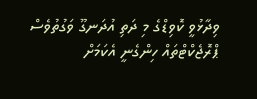ވިދާޅުވީ ކޮވިޑްގެ މި ދަތި އުދަނގޫ ވަގުތުވެސް ޕްރޮޖެކްޓްތައް ހިންގެނީ އެކަމަށް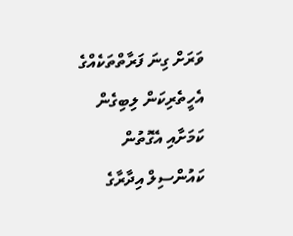ވަރަށް ގިނަ ފަރާތްތަކެއްގެ އެހީތެރިކަން ލިބިގެން ކަމަށާއި އެގޮތުން ކައުންސިލް އިދާރާގެ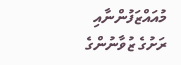މުއައްޒަފުންނާއި ރަށުގެ ޒުވާނުންގެ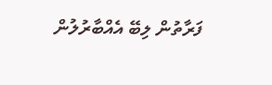ފަރާތުން ލިބޭ އެއްބާރުލުން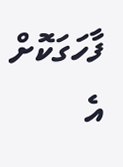ފާހަގަކޮށް އެ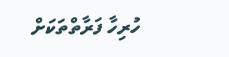ހުރިހާ ފަރާތްތަކަށް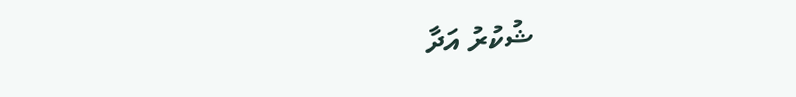ޝުކުރު އަދާ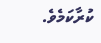ކުރާކަމެވެ.